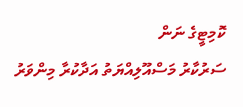ކޮމިޓީގެ ނަން
ސަރުކާރު މަސްއޫލިއްޔަތު އަދާކުރާ މިންވަރު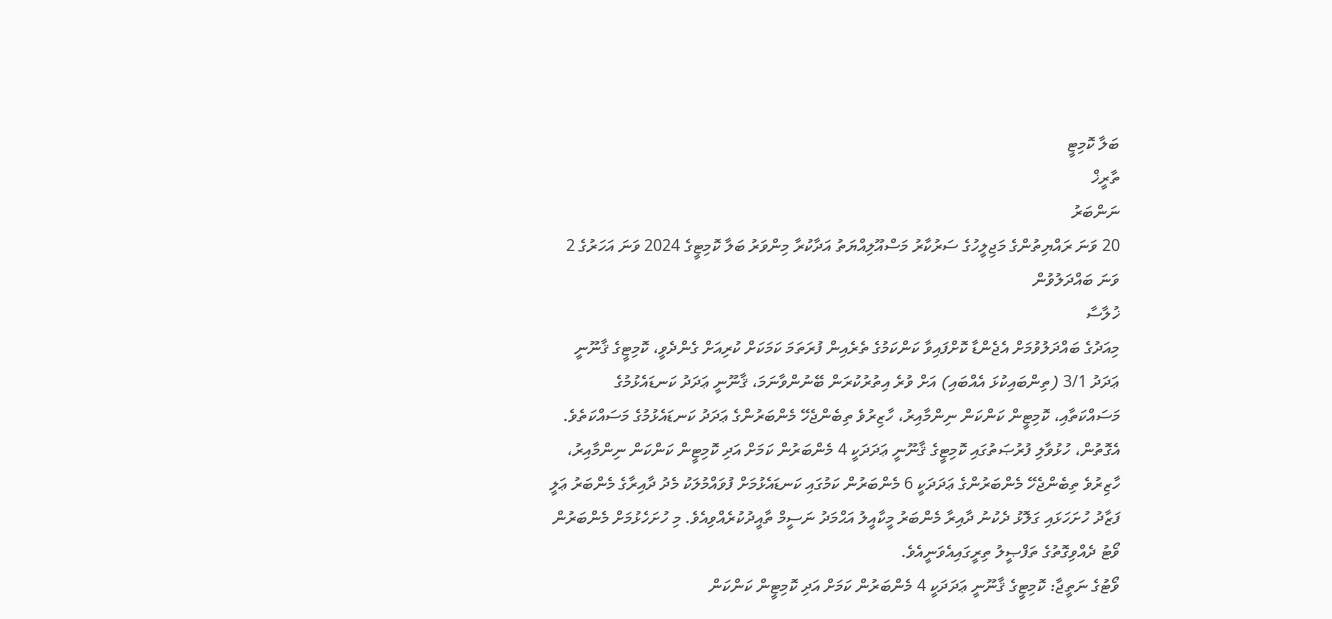ބަލާ ކޮމިޓީ
ތާރީޚް
ނަންބަރު
20 ވަނަ ރައްޔިތުންގެ މަޖިލީހުގެ ސަރުކާރު މަސްއޫލިއްޔަތު އަދާކުރާ މިންވަރު ބަލާ ކޮމިޓީގެ 2024 ވަނަ އަހަރުގެ 2 ވަނަ ބައްދަލުވުން
ޚުލާސާ
މިއަދުގެ ބައްދަލުވުމަށް އެޖެންޑާ ކޮށްފައިވާ ކަންކަމުގެ ތެރެއިން ފުރަތަމަ ކަމަކަށް ކުރިއަށް ގެންދެވީ، ކޮމިޓީގެ ޤާނޫނީ ޢަދަދު 3/1 (ތިންބައިކުޅަ އެއްބައި) އަށް ވުރެ އިތުރުކުރަން ބޭނުންވާނަމަ، ޤާނޫނީ ޢަދަދު ކަނޑައެޅުމުގެ މަސައްކަތާއި، ކޮމިޓީން ކަންކަން ނިންމާއިރު، ހާޒިރުވެ ތިބެންޖެހޭ މެންބަރުންގެ ޢަދަދު ކަނޑައެޅުމުގެ މަސައްކަތެވެ.
އެގޮތުން، ހުޅުވާލި ފުރުޞަތުގައި ކޮމިޓީގެ ޤާނޫނީ ޢަދަދަކީ 4 މެންބަރުން ކަމަށް އަދި ކޮމިޓީން ކަންކަން ނިންމާއިރު، ހާޒިރުވެ ތިބެންޖެހޭ މެންބަރުންގެ ޢަދަދަކީ 6 މެންބަރުން ކަމުގައި ކަނޑައެޅުމަށް ފުވައްމުލަކު މެދު ދާއިރާގެ މެންބަރު ޢަލީ ފަޒާދު ހުށަހަޅައި ގަލޮޅު ދެކުނު ދާއިރާ މެންބަރު މީކާއީލު އަޙްމަދު ނަސީމް ތާއީދުކުރެއްވިއެވެ. މި ހުށަހެޅުމަށް މެންބަރުން ވޯޓު ދެއްވިގޮތުގެ ތަފްޞީލު ތިރީގައިއެވަނީއެވެ.
ވޯޓުގެ ނަތީޖާ: ކޮމިޓީގެ ޤާނޫނީ ޢަދަދަކީ 4 މެންބަރުން ކަމަށް އަދި ކޮމިޓީން ކަންކަން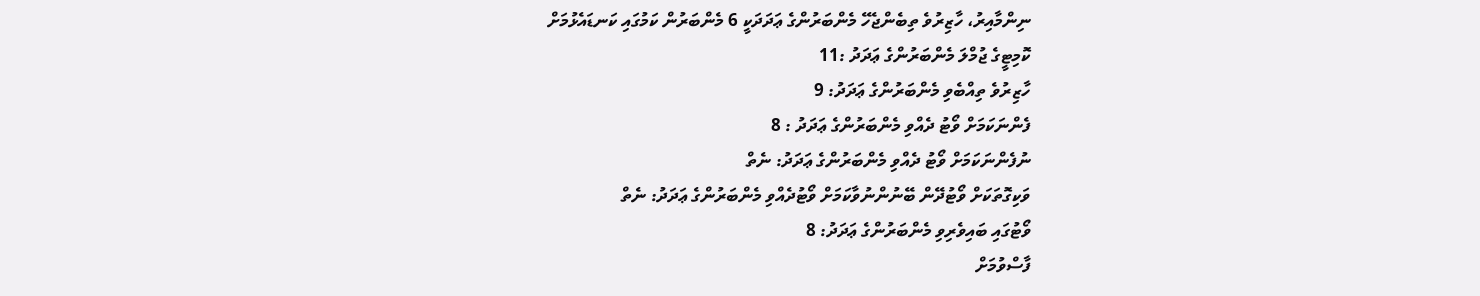ނިންމާއިރު، ހާޒިރުވެ ތިބެންޖެހޭ މެންބަރުންގެ ޢަދަދަކީ 6 މެންބަރުން ކަމުގައި ކަނޑައެޅުމަށް
ކޮމިޓީގެ ޖުމްލަ މެންބަރުންގެ ޢަދަދު :11
ހާޒިރުވެ ތިއްބެވި މެންބަރުންގެ ޢަދަދު: 9
ފެންނަކަމަށް ވޯޓު ދެއްވި މެންބަރުންގެ ޢަދަދު : 8
ނުފެންނަކަމަށް ވޯޓު ދެއްވި މެންބަރުންގެ ޢަދަދު: ނެތް
ވަކިގޮތަކަށް ވޯޓުދޭން ބޭނުންނުވާކަމަށް ވޯޓުދެއްވި މެންބަރުންގެ ޢަދަދު: ނެތް
ވޯޓުގައި ބައިވެރިވި މެންބަރުންގެ ޢަދަދު: 8
ފާސްވުމަށް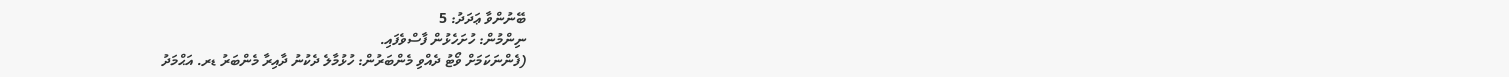ބޭނުންވާ ޢަދަދު: 5
ނިންމުން: ހުށަހެޅުން ފާސްވެފައި.
(ފެންނަކަމަށް ވޯޓު ދެއްވި މެންބަރުން: ހުޅުމާލެ ދެކުނު ދާއިރާ މެންބަރު ޑރ. އަޙްމަދު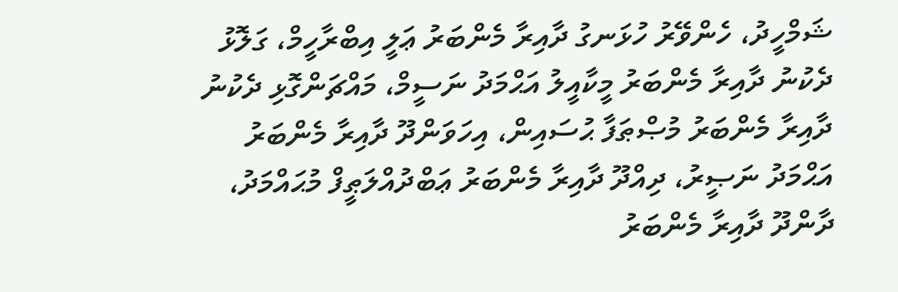ޝަމްހީދު، ހެންވޭރު ހުޅަނގު ދާއިރާ މެންބަރު ޢަލީ އިބްރާހީމް، ގަލޮޅު ދެކުނު ދާއިރާ މެންބަރު މީކާއީލު އަޙްމަދު ނަސީމް، މައްޗަންގޮޅި ދެކުނު ދާއިރާ މެންބަރު މުޞްޠަފާ ޙުސައިން، އިހަވަންދޫ ދާއިރާ މެންބަރު އަޙްމަދު ނަޞީރު، ދިއްދޫ ދާއިރާ މެންބަރު ޢަބްދުއްލަޠީފް މުޙައްމަދު، ދާންދޫ ދާއިރާ މެންބަރު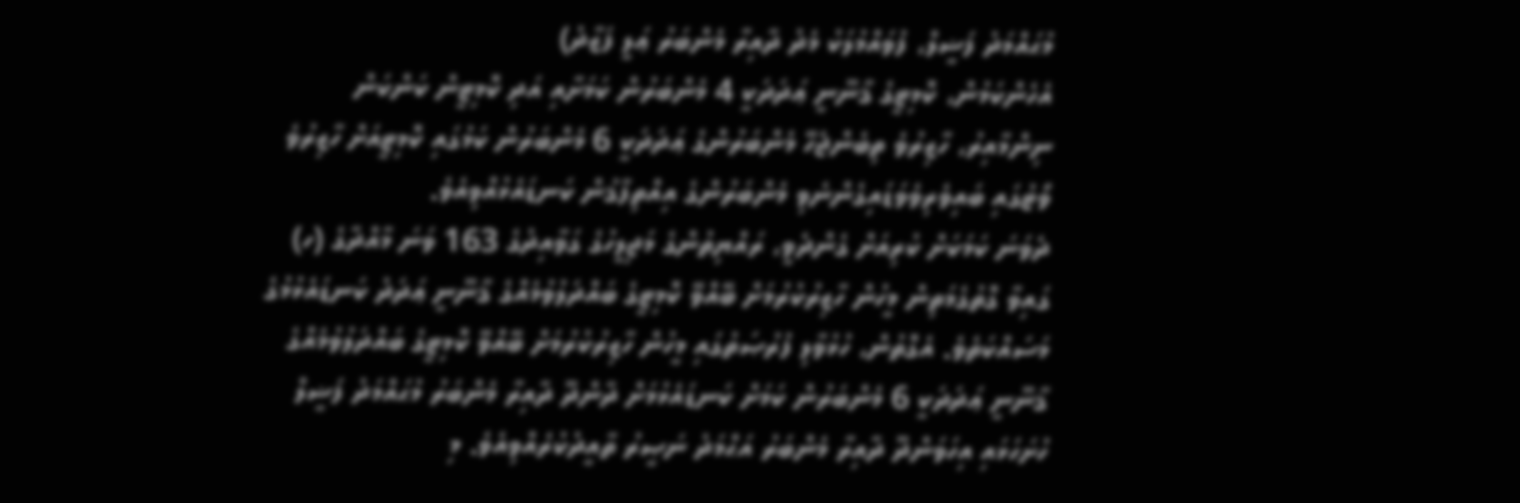މުޙައްމަދު ފަޟީލް، ފުވައްމުލަކު މެދު ދާއިރާ މެންބަރު ޢަލީ ފަޒާދު)
އެހެންކަމުން، ކޮމިޓީގެ ޤާނޫނީ ޢަދަދަކީ 4 މެންބަރުން ކަމަށާއި އަދި ކޮމިޓީން ކަންކަން ނިންމާއިރު، ހާޒިރުވެ ތިބެންޖެހޭ މެންބަރުންގެ ޢަދަދަކީ 6 މެންބަރުން ކަމުގައި ކޮމިޓީއަށް ހާޒިރުވެ ވޯޓުގައި ބައިވެރިވެވަޑައިގެންނެވި މެންބަރުންގެ އިއްތިފާޤުން ކަނޑައެޅުއްވިއެވެ.
ދެވަނަ ކަމަކަށް ކުރިއަށް ގެންދެވީ، ރައްޔިތުންގެ މަޖިލީހުގެ ގަވާއިދުގެ 163 ވަނަ މާއްދާގެ (ހ) ގައިވާ ގޮތުގެމަތިން މީހުން ހާޒިރުކުރުމަށް ބޭއްވޭ ކޮމިޓީގެ ބައްދަލުވުމެއްގެ ޤާނޫނީ ޢަދަދު ކަނޑައެޅުމުގެ މަސައްކަތެވެ. އެގޮތުން، ހުޅުވާލި ފުރުޞަތުގައި މީހުން ހާޒިރުކުރުމަށް ބޭއްވޭ ކޮމިޓީގެ ބައްދަލުވުމެއްގެ ޤާނޫނީ ޢަދަދަކީ 6 މެންބަރުން ކަމަށް ކަނޑައެޅުމަށް ދާންދޫ ދާއިރާ މެންބަރު މުޙައްމަދު ފަޟީލް ހުށަހަޅައި އިހަވަންދޫ ދާއިރާ މެންބަރު އަޙްމަދު ނަޞީރު ތާއީދުކުރެއްވިއެވެ. މި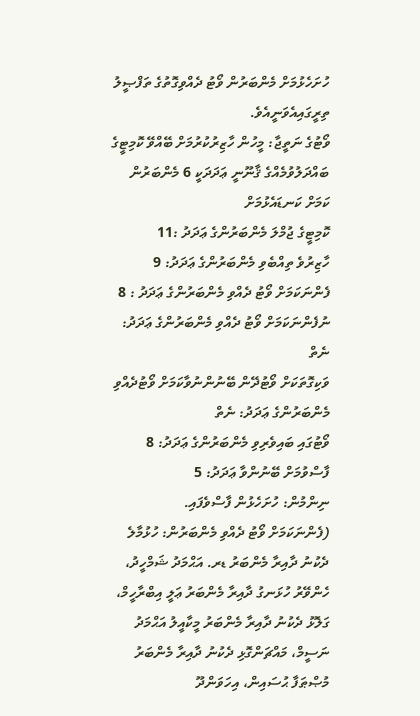ހުށަހެޅުމަށް މެންބަރުން ވޯޓު ދެއްވިގޮތުގެ ތަފްޞީލު ތިރީގައިއެވަނީއެވެ.
ވޯޓުގެ ނަތީޖާ: މީހުން ހާޒިރުކުރުމަށް ބޭއްވޭ ކޮމިޓީގެ ބައްދަލުވުމެއްގެ ޤާނޫނީ ޢަދަދަކީ 6 މެންބަރުން ކަމަށް ކަނޑައެޅުމަށް
ކޮމިޓީގެ ޖުމްލަ މެންބަރުންގެ ޢަދަދު :11
ހާޒިރުވެ ތިއްބެވި މެންބަރުންގެ ޢަދަދު: 9
ފެންނަކަމަށް ވޯޓު ދެއްވި މެންބަރުންގެ ޢަދަދު : 8
ނުފެންނަކަމަށް ވޯޓު ދެއްވި މެންބަރުންގެ ޢަދަދު: ނެތް
ވަކިގޮތަކަށް ވޯޓުދޭން ބޭނުންނުވާކަމަށް ވޯޓުދެއްވި މެންބަރުންގެ ޢަދަދު: ނެތް
ވޯޓުގައި ބައިވެރިވި މެންބަރުންގެ ޢަދަދު: 8
ފާސްވުމަށް ބޭނުންވާ ޢަދަދު: 5
ނިންމުން: ހުށަހެޅުން ފާސްވެފައި.
(ފެންނަކަމަށް ވޯޓު ދެއްވި މެންބަރުން: ހުޅުމާލެ ދެކުނު ދާއިރާ މެންބަރު ޑރ. އަޙްމަދު ޝަމްހީދު، ހެންވޭރު ހުޅަނގު ދާއިރާ މެންބަރު ޢަލީ އިބްރާހީމް، ގަލޮޅު ދެކުނު ދާއިރާ މެންބަރު މީކާއީލު އަޙްމަދު ނަސީމް، މައްޗަންގޮޅި ދެކުނު ދާއިރާ މެންބަރު މުޞްޠަފާ ޙުސައިން، އިހަވަންދޫ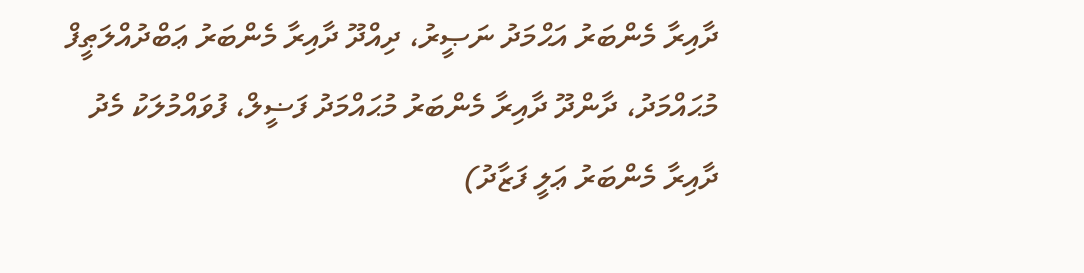ދާއިރާ މެންބަރު އަޙްމަދު ނަޞީރު، ދިއްދޫ ދާއިރާ މެންބަރު ޢަބްދުއްލަޠީފް މުޙައްމަދު، ދާންދޫ ދާއިރާ މެންބަރު މުޙައްމަދު ފަޟީލް، ފުވައްމުލަކު މެދު ދާއިރާ މެންބަރު ޢަލީ ފަޒާދު)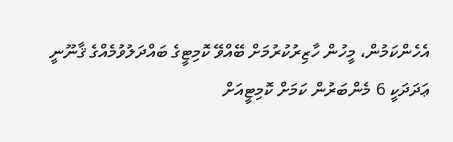އެހެންކަމުން، މީހުން ހާޒިރުކުރުމަށް ބޭއްވޭ ކޮމިޓީގެ ބައްދަލުވުމެއްގެ ޤާނޫނީ ޢަދަދަކީ 6 މެންބަރުން ކަމަށް ކޮމިޓީއަށް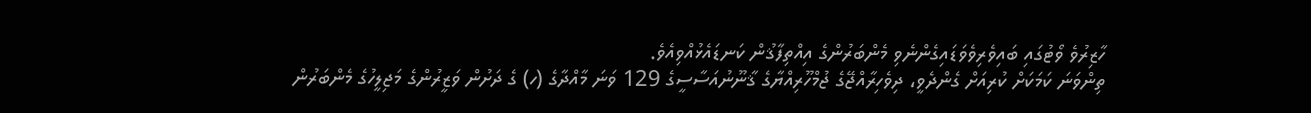ހާޒިރުވެ ވޯޓުގައި ބައިވެރިވެވަޑައިގެންނެވި މެންބަރުންގެ އިއްތިފާޤުން ކަނޑައެޅުއްވިއެވެ.
ތިންވަނަ ކަމަކަށް ކުރިއަށް ގެންދެވީ، ދިވެހިރާއްޖޭގެ ޖުމްހޫރިއްޔާގެ ޤާނޫނުއަސާސީގެ 129 ވަނަ މާއްދާގެ (ހ) ގެ ދަށުން ވަޒީރުންގެ މަޖިލީހުގެ މެންބަރުން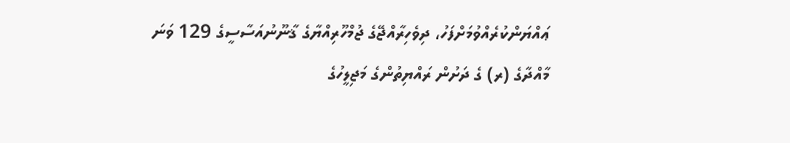ޢައްޔަންކުރެއްވުމަށްފަހު، ދިވެހިރާއްޖޭގެ ޖުމްހޫރިއްޔާގެ ޤާނޫނުއަސާސީގެ 129 ވަނަ މާއްދާގެ (ރ) ގެ ދަށުން ރައްޔިތުންގެ މަޖިލީހުގެ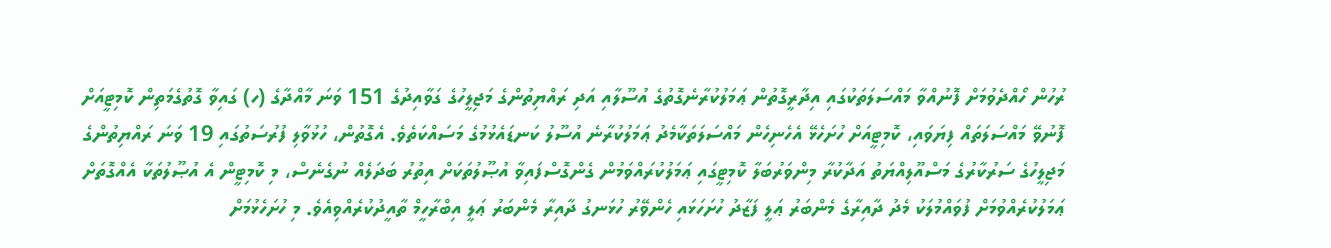ރުހުން ހޯއްދެވުމަށް ފޮނުއްވާ މައްސަލަތަކުގައި އިދާރީގޮތުން ޢަމަލުކުރާނެގޮތުގެ އުސޫލާއި އަދި ރައްޔިތުންގެ މަޖިލީހުގެ ގަވާއިދުގެ 151 ވަނަ މާއްދާގެ (ހ) ގައިވާ ގޮތުގެމަތިން ކޮމިޓީއަށް ފޮނުވޭ މައްސަލަތައް ފިޔަވައި، ކޮމިޓީއަށް ހުށަހެޅޭ އެހެނިހެން މައްސަލަތަކާމެދު ޢަމަލުކުރާނެ އުސޫލު ކަނޑައެޅުމުގެ މަސައްކަތެވެ. އެގޮތުން، ހުޅުވާލި ފުރުސަތުގައި 19 ވަނަ ރައްޔިތުންގެ މަޖިލީހުގެ ސަރުކާރުގެ މަސްއޫލިއްޔަތު އަދާކުރާ މިންވަރުބަލާ ކޮމިޓީގައި ޢަމަލުކުރައްވަމުން ގެންގޮސްފައިވާ އުޞޫލުތަކަށް އިތުރު ބަދަލެއް ނުގެނެސް، މި ކޮމިޓީން އެ އުޞޫލުތަކާ އެއްގޮތަށް ޢަމަލުކުރެއްވުމަށް ފުވައްމުލަކު މެދު ދާއިރާގެ މެންބަރު ޢަލީ ފަޒާދު ހުށަހަޅައި ހެންވޭރު ހުޅަނގު ދާއިރާ މެންބަރު ޢަލީ އިބްރާހީމް ތާއީދުކުރެއްވިއެވެ. މި ހުށަހެޅުމަށް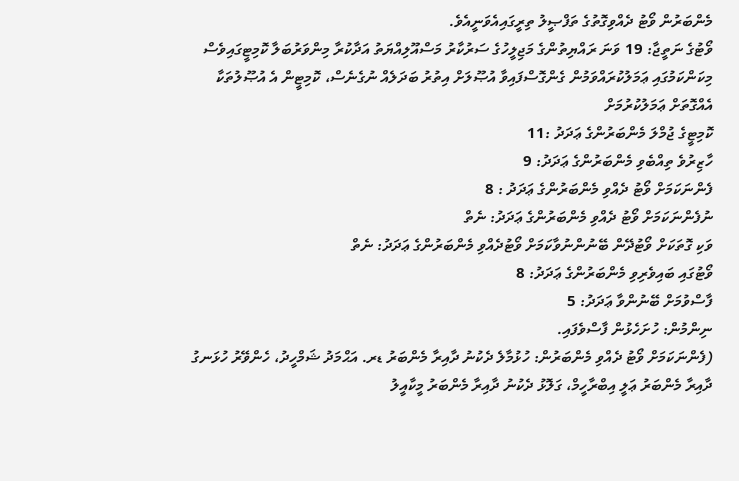މެންބަރުން ވޯޓު ދެއްވިގޮތުގެ ތަފްޞީލު ތިރީގައިއެވަނީއެވެ.
ވޯޓުގެ ނަތީޖާ: 19 ވަނަ ރައްޔިތުންގެ މަޖިލީހުގެ ސަރުކާރު މަސްއޫލިއްޔަތު އަދާކުރާ މިންވަރުބަލާ ކޮމިޓީގައިވެސް މިކަންކަމުގައި ޢަމަލުކުރައްވަމުން ގެންގޮސްފައިވާ އުޞޫލަށް އިތުރު ބަދަލެއް ނުގެނެސް، ކޮމިޓީން އެ އުޞޫލުތަކާ އެއްގޮތަށް ޢަމަލުކުރުމަށް
ކޮމިޓީގެ ޖުމްލަ މެންބަރުންގެ ޢަދަދު :11
ހާޒިރުވެ ތިއްބެވި މެންބަރުންގެ ޢަދަދު: 9
ފެންނަކަމަށް ވޯޓު ދެއްވި މެންބަރުންގެ ޢަދަދު : 8
ނުފެންނަކަމަށް ވޯޓު ދެއްވި މެންބަރުންގެ ޢަދަދު: ނެތް
ވަކި ގޮތަކަށް ވޯޓުދޭން ބޭނުންނުވާކަމަށް ވޯޓުދެއްވި މެންބަރުންގެ ޢަދަދު: ނެތް
ވޯޓުގައި ބައިވެރިވި މެންބަރުންގެ ޢަދަދު: 8
ފާސްވުމަށް ބޭނުންވާ ޢަދަދު: 5
ނިންމުން: ހުށަހެޅުން ފާސްވެފައި.
(ފެންނަކަމަށް ވޯޓު ދެއްވި މެންބަރުން: ހުޅުމާލެ ދެކުނު ދާއިރާ މެންބަރު ޑރ. އަޙްމަދު ޝަމްހީދު، ހެންވޭރު ހުޅަނގު ދާއިރާ މެންބަރު ޢަލީ އިބްރާހީމް، ގަލޮޅު ދެކުނު ދާއިރާ މެންބަރު މީކާއީލު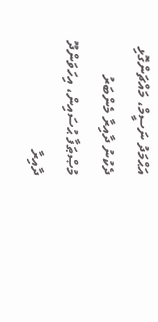އަޙްމަދު ނަސީމް، މައްޗަންގޮޅި ދެކުނު ދާއިރާ މެންބަރު މުޞްޠަފާ ޙުސައިން، އިހަވަންދޫ ދާއިރާ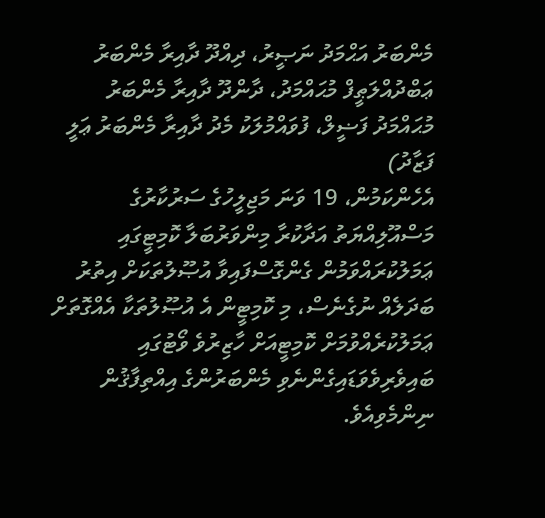މެންބަރު އަޙްމަދު ނަޞީރު، ދިއްދޫ ދާއިރާ މެންބަރު ޢަބްދުއްލަޠީފް މުޙައްމަދު، ދާންދޫ ދާއިރާ މެންބަރު މުޙައްމަދު ފަޟީލް، ފުވައްމުލަކު މެދު ދާއިރާ މެންބަރު ޢަލީ ފަޒާދު)
އެހެންކަމުން، 19 ވަނަ މަޖިލީހުގެ ސަރުކާރުގެ މަސްއޫލިއްޔަތު އަދާކުރާ މިންވަރުބަލާ ކޮމިޓީގައި ޢަމަލުކުރައްވަމުން ގެންގޮސްފައިވާ އުޞޫލުތަކަށް އިތުރު ބަދަލެއް ނުގެނެސް، މި ކޮމިޓީން އެ އުޞޫލުތަކާ އެއްގޮތަށް ޢަމަލުކުރެއްވުމަށް ކޮމިޓީއަށް ހާޒިރުވެ ވޯޓުގައި ބައިވެރިވެވަޑައިގެންނެވި މެންބަރުންގެ އިއްތިފާޤުން ނިންމެވިއެވެ.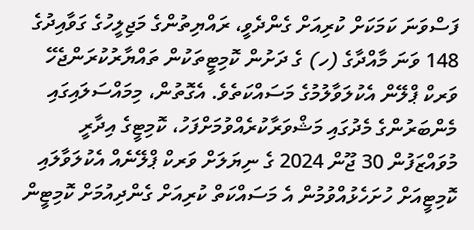ފަސްވަނަ ކަމަކަށް ކުރިއަށް ގެންދެވީ، ރައްޔިތުންގެ މަޖިލީހުގެ ގަވާއިދުގެ 148 ވަނަ މާއްދާގެ (ހ) ގެ ދަށުން ކޮމިޓީތަކުން ތައްޔާރުކުރަންޖެހޭ ވަރކް ޕްލޭން އެކުލަވާލުމުގެ މަސައްކަތެވެ. އެގޮތުން، މިމައްސަލައިގައި މެންބަރުންގެ މެދުގައި މަޝްވަރާކުރެއްވުމަށްފަހު، ކޮމިޓީގެ އިދާރީ މުވައްޒަފުން 30 ޖޫން 2024 ގެ ނިޔަލަށް ވަރކް ޕްލޭނެއް އެކުލަވާލައި ކޮމިޓީއަށް ހުށަހެޅުއްވުމުން އެ މަސައްކަތް ކުރިއަށް ގެންދިއުމަށް ކޮމިޓީން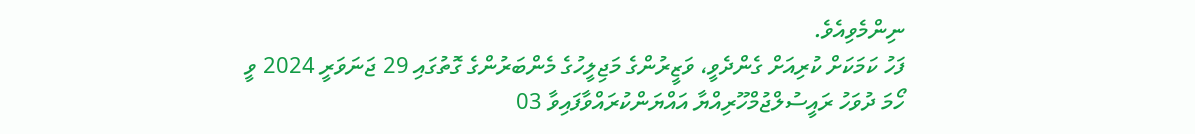ނިންމެވިއެވެ.
ފަހު ކަމަކަށް ކުރިއަށް ގެންދެވީ، ވަޒީރުންގެ މަޖިލީހުގެ މެންބަރުންގެ ގޮތުގައި 29 ޖަނަވަރީ 2024 ވީ ހޯމަ ދުވަހު ރައީސުލްޖުމްހޫރިއްޔާ އައްޔަންކުރައްވާފައިވާ 03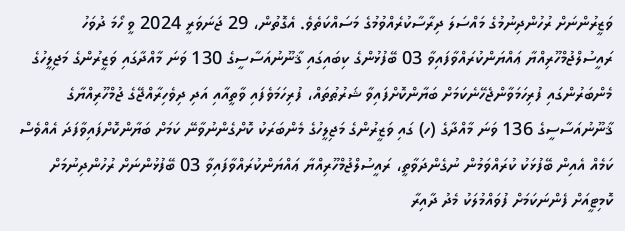ވަޒީރުންނަށް ރުހުންދިނުމުގެ މައްސަލަ ދިރާސާކުރެއްވުމުގެ މަސައްކަތެވެ. އެގޮތުން، 29 ޖަނަވަރީ 2024 ވީ ހޯމަ ދުވަހު ރައީސުލްޖުމްހޫރިއްޔާ ޢައްޔަންކުރައްވާފައިވާ 03 ބޭފުޅުންގެ ކިބައިގައި ޤާނޫނުއަސާސީގެ 130 ވަނަ މާއްދާގައި ވަޒީރުންގެ މަޖިލީހުގެ މެންބަރުންގައި ފުރިހަމަވާންޖެހޭނެކަމަށް ބަޔާންކޮށްފައިވާ ޝަރުޠުތައް، ފުރިހަމަވެފައި ވާތީއާއި އަދި ދިވެހިރާއްޖޭގެ ޖުމްހޫރިއްޔާގެ ޤާނޫނުއަސާސީގެ 136 ވަނަ މާއްދާގެ (ހ) ގައި ވަޒީރުންގެ މަޖިލީހުގެ މެންބަރަކު ކޮށްގެންނުވާނޭ ކަމަށް ބަޔާންކޮށްފައިވާފަދަ އެއްވެސް ކަމެއް އެއިން ބޭފުޅަކު ކުރައްވަމުން ނުގެންދަވާތީ، ރައީސުލްޖުމްހޫރިއްޔާ ޢައްޔަންކުރައްވާފައިވާ 03 ބޭފުޅުންނަށް ރުހުންދިނުމަށް ކޮމިޓީއަށް ފެންނަކަމަށް ފުވައްމުލަކު މެދު ދާއިރާ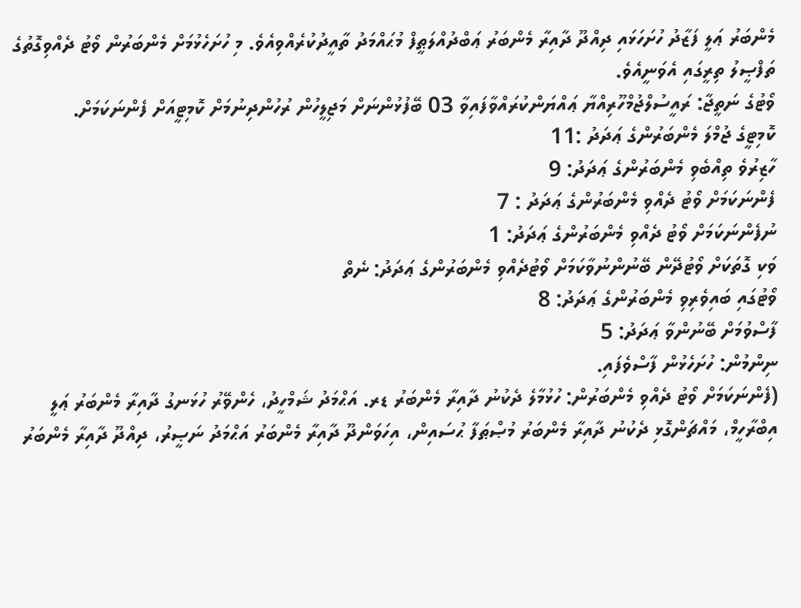މެންބަރު ޢަލީ ފަޒާދު ހުށަހަޅައި ދިއްދޫ ދާއިރާ މެންބަރު ޢަބްދުއްލަޠީފް މުޙައްމަދު ތާއީދުކުރެއްވިއެވެ. މި ހުށަހެޅުމަށް މެންބަރުން ވޯޓު ދެއްވިގޮތުގެ ތަފްޞީލު ތިރީގައި އެވަނީއެވެ.
ވޯޓުގެ ނަތީޖާ: ރައީސުލްޖުމްހޫރިއްޔާ ޢައްޔަންކުރައްވާފައިވާ 03 ބޭފުޅުންނަށް މަޖިލީހުން ރުހުންދިނުމަށް ކޮމިޓީއަށް ފެންނަކަމަށް.
ކޮމިޓީގެ ޖުމްލަ މެންބަރުންގެ ޢަދަދު :11
ހާޒިރުވެ ތިއްބެވި މެންބަރުންގެ ޢަދަދު: 9
ފެންނަކަމަށް ވޯޓު ދެއްވި މެންބަރުންގެ ޢަދަދު : 7
ނުފެންނަކަމަށް ވޯޓު ދެއްވި މެންބަރުންގެ ޢަދަދު: 1
ވަކި ގޮތަކަށް ވޯޓުދޭން ބޭނުންނުވާކަމަށް ވޯޓުދެއްވި މެންބަރުންގެ ޢަދަދު: ނެތް
ވޯޓުގައި ބައިވެރިވި މެންބަރުންގެ ޢަދަދު: 8
ފާސްވުމަށް ބޭނުންވާ ޢަދަދު: 5
ނިންމުން: ހުށަހެޅުން ފާސްވެފައި.
(ފެންނަކަމަށް ވޯޓު ދެއްވި މެންބަރުން: ހުޅުމާލެ ދެކުނު ދާއިރާ މެންބަރު ޑރ. އަޙްމަދު ޝަމްހީދު، ހެންވޭރު ހުޅަނގު ދާއިރާ މެންބަރު ޢަލީ އިބްރާހީމް، މައްޗަންގޮޅި ދެކުނު ދާއިރާ މެންބަރު މުޞްޠަފާ ޙުސައިން، އިހަވަންދޫ ދާއިރާ މެންބަރު އަޙްމަދު ނަޞީރު، ދިއްދޫ ދާއިރާ މެންބަރު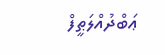ޢަބްދުއްލަޠީފް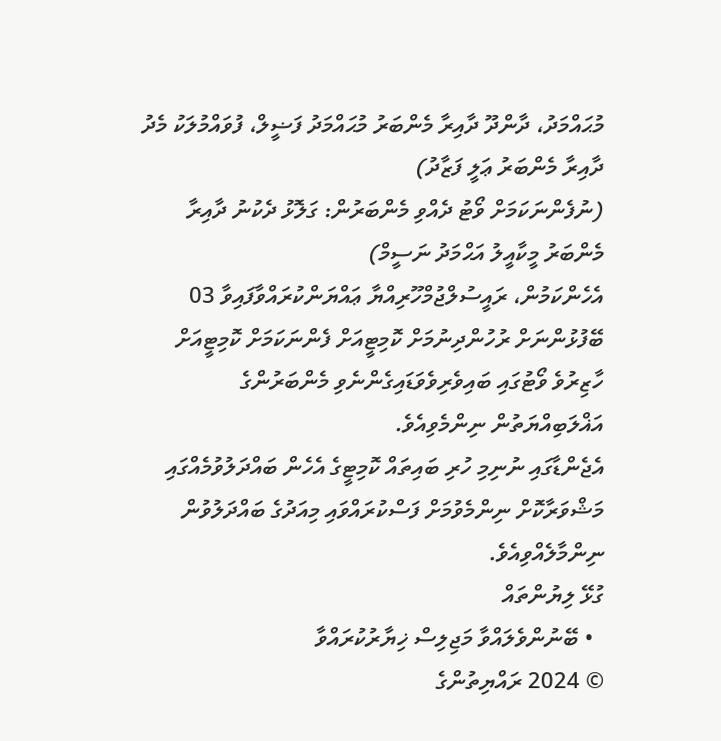މުޙައްމަދު، ދާންދޫ ދާއިރާ މެންބަރު މުޙައްމަދު ފަޟީލް، ފުވައްމުލަކު މެދު ދާއިރާ މެންބަރު ޢަލީ ފަޒާދު)
(ނުފެންނަކަމަށް ވޯޓު ދެއްވި މެންބަރުން: ގަލޮޅު ދެކުނު ދާއިރާ މެންބަރު މީކާއީލު އަޙްމަދު ނަސީމް)
އެހެންކަމުން، ރައީސުލްޖުމްހޫރިއްޔާ ޢައްޔަންކުރައްވާފައިވާ 03 ބޭފުޅުންނަށް ރުހުންދިނުމަށް ކޮމިޓީއަށް ފެންނަކަމަށް ކޮމިޓީއަށް ހާޒިރުވެ ވޯޓުގައި ބައިވެރިވެވަޑައިގެންނެވި މެންބަރުންގެ އަޣްލަބިއްޔަތުން ނިންމެވިއެވެ.
އެޖެންޑާގައި ނުނިމި ހުރި ބައިތައް ކޮމިޓީގެ އެހެން ބައްދަލުވުމެއްގައި މަޝްވަރާކޮށް ނިންމެވުމަށް ފަސްކުރައްވައި މިއަދުގެ ބައްދަލުވުން ނިންމާލެއްވިއެވެ.
ގުޅޭ ލިޔުންތައް
  • ބޭނުންވެލައްވާ މަޖިލިސް ޚިޔާރުކުރައްވާ
© 2024 ރައްޔިތުންގެ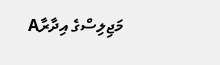މަޖިލިސްގެ އިދާރާA